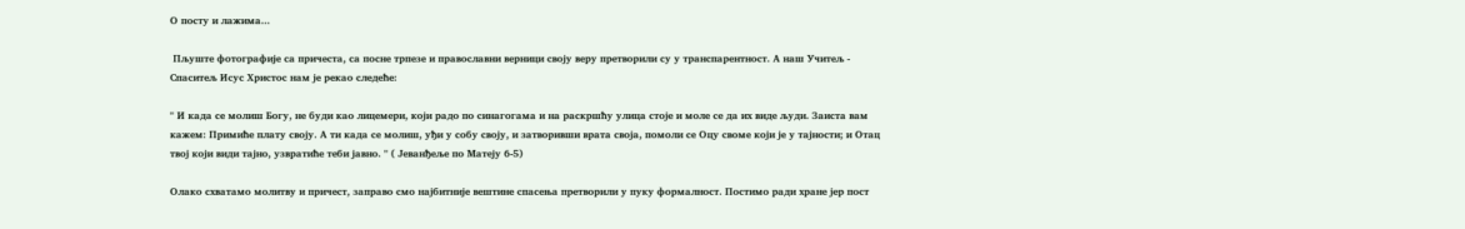О посту и лажима...

 Пљуште фотографије са причеста, са посне трпезе и православни верници своју веру претворили су у транспарентност. А наш Учитељ - Спаситељ Исус Христос нам је рекао следеће:

'' И када се молиш Богу, не буди као лицемери, који радо по синагогама и на раскршћу улица стоје и моле се да их виде људи. Заиста вам кажем: Примиће плату своју. А ти када се молиш, уђи у собу своју, и затворивши врата своја, помоли се Оцу своме који је у тајности; и Отац твој који види тајно, узвратиће теби јавно. '' ( Јеванђеље по Матеју 6-5)

Олако схватамо молитву и причест, заправо смо најбитније вештине спасења претворили у пуку формалност. Постимо ради хране јер пост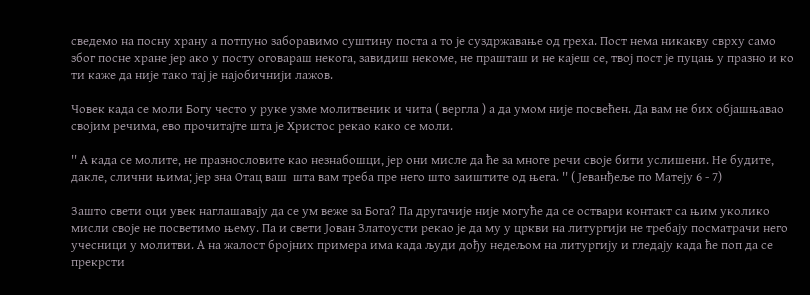сведемо на посну храну а потпуно заборавимо суштину поста а то је суздржавање од греха. Пост нема никакву сврху само због посне хране јер ако у посту оговараш некога, завидиш некоме, не прашташ и не кајеш се, твој пост је пуцањ у празно и ко ти каже да није тако тај је најобичнији лажов.

Човек када се моли Богу често у руке узме молитвеник и чита ( вергла ) а да умом није посвећен. Да вам не бих објашњавао својим речима, ево прочитајте шта је Христос рекао како се моли.

'' А када се молите, не празнословите као незнабошци, јер они мисле да ће за многе речи своје бити услишени. Не будите, дакле, слични њима; јер зна Отац ваш  шта вам треба пре него што заиштите од њега. '' ( Јеванђеље по Матеју 6 - 7)

Зашто свети оци увек наглашавају да се ум веже за Бога? Па другачије није могуће да се оствари контакт са њим уколико мисли своје не посветимо њему. Па и свети Јован Златоусти рекао је да му у цркви на литургији не требају посматрачи него учесници у молитви. А на жалост бројних примера има када људи дођу недељом на литургију и гледају када ће поп да се прекрсти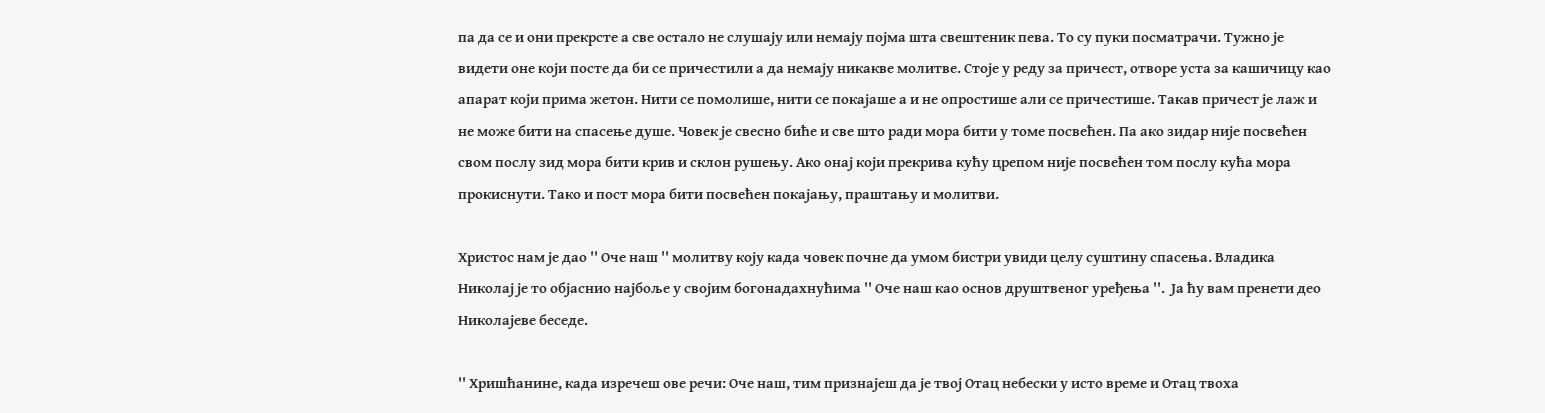па да се и они прекрсте а све остало не слушају или немају појма шта свештеник пева. То су пуки посматрачи. Тужно је видети оне који посте да би се причестили а да немају никакве молитве. Стоје у реду за причест, отворе уста за кашичицу као апарат који прима жетон. Нити се помолише, нити се покајаше а и не опростише али се причестише. Такав причест је лаж и не може бити на спасење душе. Човек је свесно биће и све што ради мора бити у томе посвећен. Па ако зидар није посвећен свом послу зид мора бити крив и склон рушењу. Ако онај који прекрива кућу црепом није посвећен том послу кућа мора прокиснути. Тако и пост мора бити посвећен покајању, праштању и молитви.

Христос нам је дао '' Оче наш '' молитву коју када човек почне да умом бистри увиди целу суштину спасења. Владика Николај је то објаснио најбоље у својим богонадахнућима '' Оче наш као основ друштвеног уређења ''.  Ја ћу вам пренети део Николајеве беседе.

'' Хришћанине, када изречеш ове речи: Оче наш, тим признајеш да је твој Отац небески у исто време и Отац твоха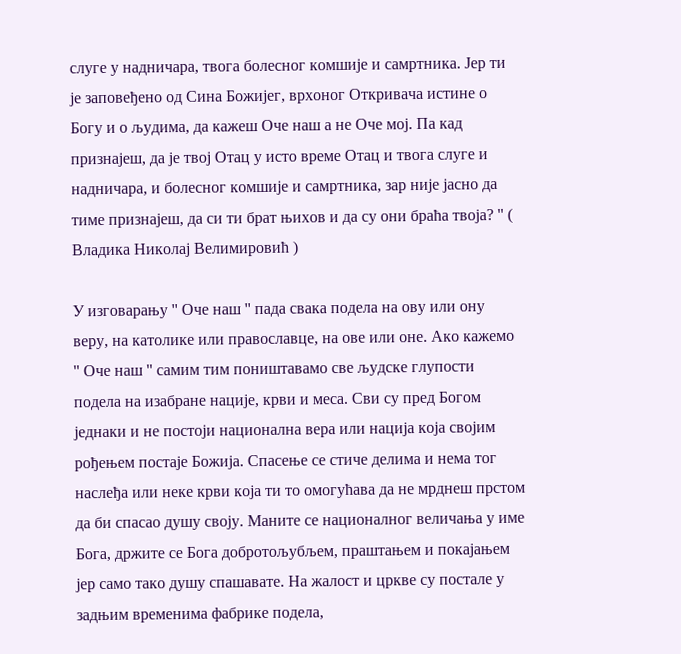слуге у надничара, твога болесног комшије и самртника. Јер ти је заповеђено од Сина Божијег, врхоног Откривача истине о Богу и о људима, да кажеш Оче наш а не Оче мој. Па кад признајеш, да је твој Отац у исто време Отац и твога слуге и надничара, и болесног комшије и самртника, зар није јасно да тиме признајеш, да си ти брат њихов и да су они браћа твоја? '' ( Владика Николај Велимировић )

У изговарању '' Оче наш '' пада свака подела на ову или ону веру, на католике или православце, на ове или оне. Ако кажемо '' Оче наш '' самим тим поништавамо све људске глупости подела на изабране нације, крви и меса. Сви су пред Богом једнаки и не постоји национална вера или нација која својим рођењем постаје Божија. Спасење се стиче делима и нема тог наслеђа или неке крви која ти то омогућава да не мрднеш прстом да би спасао душу своју. Маните се националног величања у име Бога, држите се Бога добротољубљем, праштањем и покајањем јер само тако душу спашавате. На жалост и цркве су постале у задњим временима фабрике подела,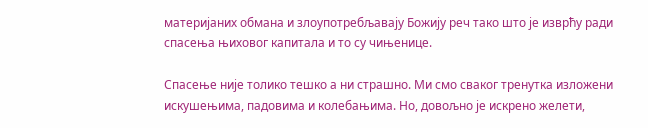материјаних обмана и злоупотребљавају Божију реч тако што је изврћу ради спасења њиховог капитала и то су чињенице.

Спасење није толико тешко а ни страшно. Ми смо сваког тренутка изложени искушењима, падовима и колебањима. Но, довољно је искрено желети,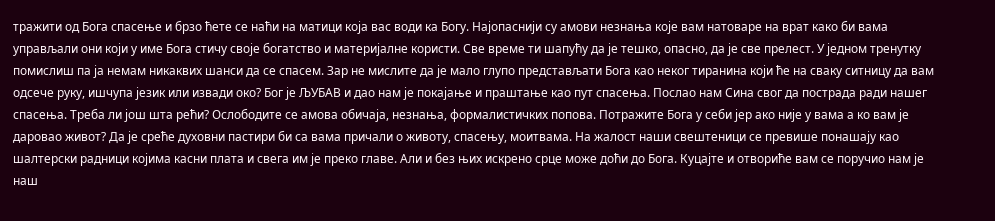тражити од Бога спасење и брзо ћете се наћи на матици која вас води ка Богу. Најопаснији су амови незнања које вам натоваре на врат како би вама управљали они који у име Бога стичу своје богатство и материјалне користи. Све време ти шапућу да је тешко, опасно, да је све прелест. У једном тренутку помислиш па ја немам никаквих шанси да се спасем. Зар не мислите да је мало глупо представљати Бога као неког тиранина који ће на сваку ситницу да вам одсече руку, ишчупа језик или извади око? Бог је ЉУБАВ и дао нам је покајање и праштање као пут спасења. Послао нам Сина свог да пострада ради нашег спасења. Треба ли још шта рећи? Ослободите се амова обичаја, незнања, формалистичких попова. Потражите Бога у себи јер ако није у вама а ко вам је даровао живот? Да је среће духовни пастири би са вама причали о животу, спасењу, моитвама. На жалост наши свештеници се превише понашају као шалтерски радници којима касни плата и свега им је преко главе. Али и без њих искрено срце може доћи до Бога. Куцајте и отвориће вам се поручио нам је наш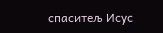спаситељ Исус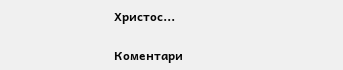Христос...


Коментари